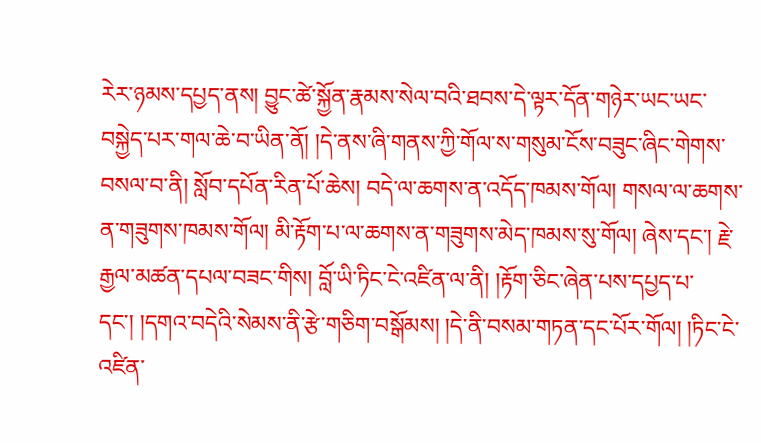རེར་ཉམས་དཔྱད་ནས། བྱུང་ཚེ་སྐྱོན་རྣམས་སེལ་བའི་ཐབས་དེ་ལྟར་དོན་གཉེར་ཡང་ཡང་བསྐྱེད་པར་གལ་ཆེ་བ་ཡིན་ནོ། །དེ་ནས་ཞི་གནས་ཀྱི་གོལ་ས་གསུམ་ངོས་བཟུང་ཞིང་གེགས་བསལ་བ་ནི། སློབ་དཔོན་རིན་པོ་ཆེས། བདེ་ལ་ཆགས་ན་འདོད་ཁམས་གོལ། གསལ་ལ་ཆགས་ན་གཟུགས་ཁམས་གོལ། མི་རྟོག་པ་ལ་ཆགས་ན་གཟུགས་མེད་ཁམས་སུ་གོལ། ཞེས་དང་། རྗེ་རྒྱལ་མཚན་དཔལ་བཟང་གིས། བློ་ཡི་ཏིང་ངེ་འཛིན་ལ་ནི། །རྟོག་ཅིང་ཞེན་པས་དཔྱད་པ་དང་། །དགའ་བདེའི་སེམས་ནི་རྩེ་གཅིག་བསྒོམས། །དེ་ནི་བསམ་གཏན་དང་པོར་གོལ། །ཏིང་ངེ་འཛིན་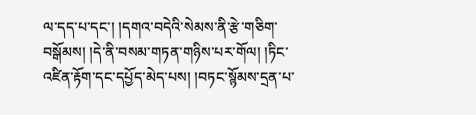ལ་དད་པ་དང་། །དགའ་བདེའི་སེམས་ནི་རྩེ་གཅིག་བསྒོམས། །དེ་ནི་བསམ་གཏན་གཉིས་པར་གོལ། །ཏིང་འཛིན་རྟོག་དང་དཔྱོད་མེད་པས། །བཏང་སྙོམས་དྲན་པ་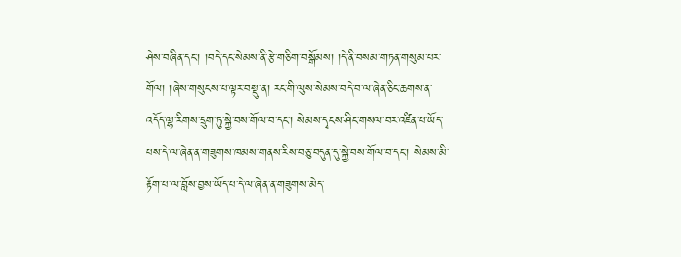ཤེས་བཞིན་དང་། །བདེ་དང་སེམས་ནི་རྩེ་གཅིག་བསྒོམས། །དེ་ནི་བསམ་གཏན་གསུམ་པར་གོལ། །ཞེས་གསུངས་པ་ལྟར་བསྡུ་ན། རང་གི་ལུས་སེམས་བདེ་བ་ལ་ཞེན་ཅིང་ཆགས་ན་འདོད་ལྷ་རིགས་དྲུག་ཏུ་སྐྱེ་བས་གོལ་བ་དང་། སེམས་དྭངས་ཤིང་གསལ་བར་འཛིན་པ་ཡོད་པས་དེ་ལ་ཞེན་ན་གཟུགས་ཁམས་གནས་རིས་བཅུ་བདུན་དུ་སྐྱེ་བས་གོལ་བ་དང་། སེམས་མི་རྟོག་པ་ལ་བློས་བྱས་ཡོད་པ་དེ་ལ་ཞེན་ན་གཟུགས་མེད་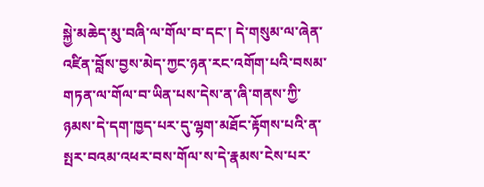སྐྱེ་མཆེད་མུ་བཞི་ལ་གོལ་བ་དང་། དེ་གསུམ་ལ་ཞེན་འཛིན་བློས་བྱས་མེད་ཀྱང་ཉན་རང་འགོག་པའི་བསམ་གཏན་ལ་གོལ་བ་ཡིན་པས་དེས་ན་ཞི་གནས་ཀྱི་ཉམས་དེ་དག་ཁྱད་པར་དུ་ལྷག་མཐོང་རྟོགས་པའི་ན་སྤར་བའམ་འཕར་བས་གོལ་ས་དེ་རྣམས་ངེས་པར་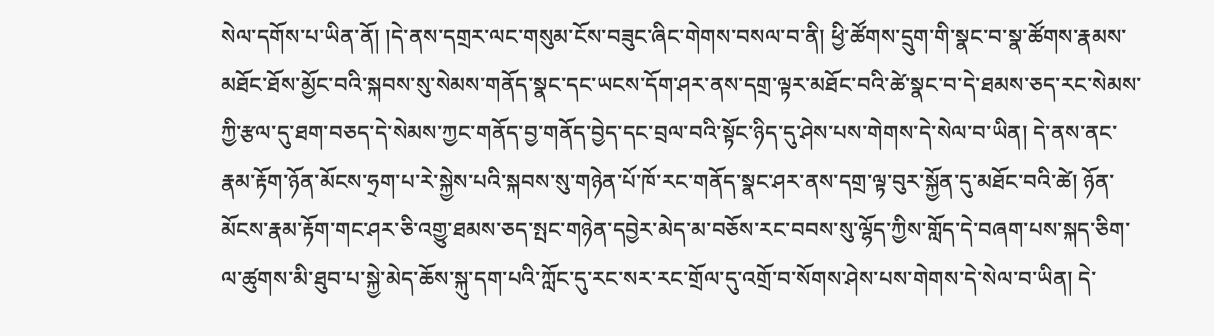སེལ་དགོས་པ་ཡིན་ནོ། །དེ་ནས་དགྲར་ལང་གསུམ་ངོས་བཟུང་ཞིང་གེགས་བསལ་བ་ནི། ཕྱི་ཚོགས་དྲུག་གི་སྣང་བ་སྣ་ཚོགས་རྣམས་མཐོང་ཐོས་མྱོང་བའི་སྐབས་སུ་སེམས་གནོད་སྣང་དང་ཡངས་དོག་ཤར་ནས་དགྲ་ལྟར་མཐོང་བའི་ཚེ་སྣང་བ་དེ་ཐམས་ཅད་རང་སེམས་ཀྱི་རྩལ་དུ་ཐག་བཅད་དེ་སེམས་ཀྱང་གནོད་བྱ་གནོད་བྱེད་དང་བྲལ་བའི་སྟོང་ཉིད་དུ་ཤེས་པས་གེགས་དེ་སེལ་བ་ཡིན། དེ་ནས་ནང་རྣམ་རྟོག་ཉོན་མོངས་ཧྲག་པ་རེ་སྐྱེས་པའི་སྐབས་སུ་གཉེན་པོ་ཁོ་རང་གནོད་སྣང་ཤར་ནས་དགྲ་ལྟ་བུར་སྐྱོན་དུ་མཐོང་བའི་ཚེ། ཉོན་མོངས་རྣམ་རྟོག་གང་ཤར་ཅི་འགྱུ་ཐམས་ཅད་སྤང་གཉེན་དབྱེར་མེད་མ་བཅོས་རང་བབས་སུ་ལྷོད་ཀྱིས་གློད་དེ་བཞག་པས་སྐད་ཅིག་ལ་ཚུགས་མི་ཐུབ་པ་སྐྱེ་མེད་ཆོས་སྐུ་དག་པའི་ཀློང་དུ་རང་སར་རང་གྲོལ་དུ་འགྲོ་བ་སོགས་ཤེས་པས་གེགས་དེ་སེལ་བ་ཡིན། དེ་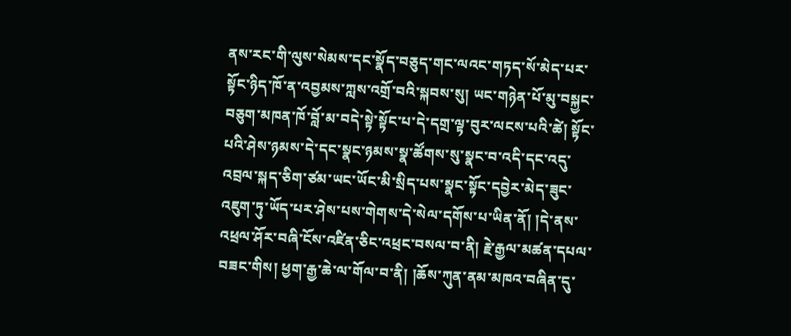ནས་རང་གི་ལུས་སེམས་དང་སྣོད་བཅུད་གང་ལའང་གཏད་སོ་མེད་པར་སྟོང་ཉིད་ཁོ་ན་འབྱམས་ཀླས་འགྲོ་བའི་སྐབས་སུ། ཡང་གཉེན་པོ་མུ་བསྐྱང་བཅུག་མཁན་ཁོ་བློ་མ་བདེ་སྟེ་སྟོང་པ་དེ་དགྲ་ལྟ་བུར་ལངས་པའི་ཚེ། སྟོང་པའི་ཤེས་ཉམས་དེ་དང་སྣང་ཉམས་སྣ་ཚོགས་སུ་སྣང་བ་འདི་དང་འདུ་འབྲལ་སྐད་ཅིག་ཙམ་ཡང་ཡོང་མི་སྲིད་པས་སྣང་སྟོང་དབྱེར་མེད་ཟུང་འཇུག་ཏུ་ཡོད་པར་ཤེས་པས་གེགས་དེ་སེལ་དགོས་པ་ཡིན་ནོ། །དེ་ནས་འཕྲལ་ཤོར་བཞི་ངོས་འཛིན་ཅིང་འཕྲང་བསལ་བ་ནི། རྗེ་རྒྱལ་མཚན་དཔལ་བཟང་གིས། ཕྱག་རྒྱ་ཆེ་ལ་གོལ་བ་ནི། །ཆོས་ཀུན་ནམ་མཁའ་བཞིན་དུ་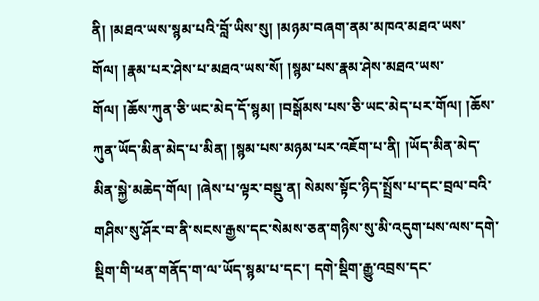ནི། །མཐའ་ཡས་སྙམ་པའི་བློ་ཡིས་སུ། །མཉམ་བཞག་ནམ་མཁའ་མཐའ་ཡས་གོལ། །རྣམ་པར་ཤེས་པ་མཐའ་ཡས་སོ། །སྙམ་པས་རྣམ་ཤེས་མཐའ་ཡས་གོལ། །ཆོས་ཀུན་ཅི་ཡང་མེད་དོ་སྙམ། །བསྒོམས་པས་ཅི་ཡང་མེད་པར་གོལ། །ཆོས་ཀུན་ཡོད་མིན་མེད་པ་མིན། །སྙམ་པས་མཉམ་པར་འཇོག་པ་ནི། །ཡོད་མིན་མེད་མིན་སྐྱེ་མཆེད་གོལ། །ཞེས་པ་ལྟར་བསྡུ་ན། སེམས་སྟོང་ཉིད་སྤྲོས་པ་དང་བྲལ་བའི་གཤིས་སུ་ཤོར་བ་ནི་སངས་རྒྱས་དང་སེམས་ཅན་གཉིས་སུ་མི་འདུག་པས་ལས་དགེ་སྡིག་གི་ཕན་གནོད་ག་ལ་ཡོད་སྙམ་པ་དང་། དགེ་སྡིག་རྒྱུ་འབྲས་དང་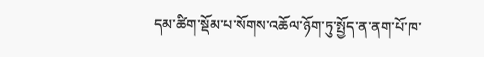དམ་ཚིག་སྡོམ་པ་སོགས་འཆོལ་ཉོག་ཏུ་སྤྱོད་ན་ནག་པོ་ཁ་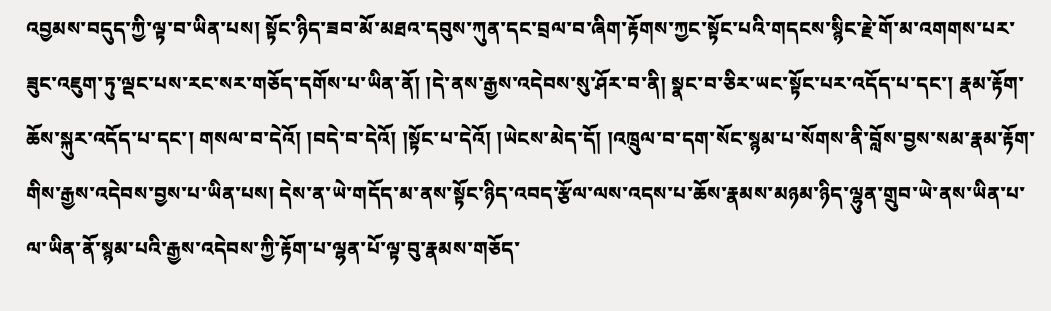འབྱམས་བདུད་ཀྱི་ལྟ་བ་ཡིན་པས། སྟོང་ཉིད་ཟབ་མོ་མཐའ་དབུས་ཀུན་དང་བྲལ་བ་ཞིག་རྟོགས་ཀྱང་སྟོང་པའི་གདངས་སྙིང་རྗེ་གོ་མ་འགགས་པར་ཟུང་འཇུག་ཏུ་ལྡང་པས་རང་སར་གཅོད་དགོས་པ་ཡིན་ནོ། །དེ་ནས་རྒྱས་འདེབས་སུ་ཤོར་བ་ནི། སྣང་བ་ཅིར་ཡང་སྟོང་པར་འདོད་པ་དང་། རྣམ་རྟོག་ཆོས་སྐུར་འདོད་པ་དང་། གསལ་བ་དེའོ། །བདེ་བ་དེའོ། །སྟོང་པ་དེའོ། །ཡེངས་མེད་དོ། །འཁྲུལ་བ་དག་སོང་སྙམ་པ་སོགས་ནི་བློས་བྱས་སམ་རྣམ་རྟོག་གིས་རྒྱས་འདེབས་བྱས་པ་ཡིན་པས། དེས་ན་ཡེ་གདོད་མ་ནས་སྟོང་ཉིད་འབད་རྩོལ་ལས་འདས་པ་ཆོས་རྣམས་མཉམ་ཉིད་ལྷུན་གྲུབ་ཡེ་ནས་ཡིན་པ་ལ་ཡིན་ནོ་སྙམ་པའི་རྒྱས་འདེབས་ཀྱི་རྟོག་པ་ལྷན་པོ་ལྟ་བུ་རྣམས་གཅོད་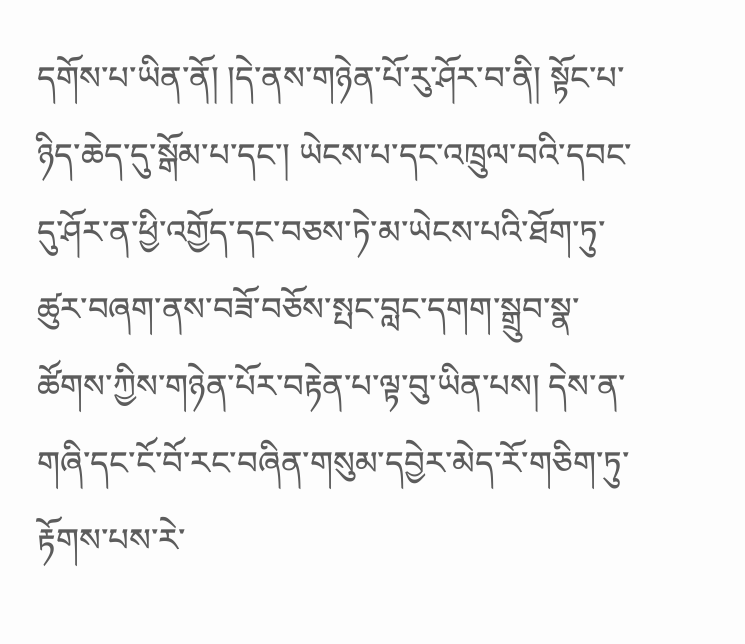དགོས་པ་ཡིན་ནོ། །དེ་ནས་གཉེན་པོ་རུ་ཤོར་བ་ནི། སྟོང་པ་ཉིད་ཆེད་དུ་སྒོམ་པ་དང་། ཡེངས་པ་དང་འཁྲུལ་བའི་དབང་དུ་ཤོར་ན་ཕྱི་འགྱོད་དང་བཅས་ཏེ་མ་ཡེངས་པའི་ཐོག་ཏུ་ཚུར་བཞག་ནས་བཟོ་བཅོས་སྤང་བླང་དགག་སྒྲུབ་སྣ་ཚོགས་ཀྱིས་གཉེན་པོར་བརྟེན་པ་ལྟ་བུ་ཡིན་པས། དེས་ན་གཞི་དང་ངོ་བོ་རང་བཞིན་གསུམ་དབྱེར་མེད་རོ་གཅིག་ཏུ་རྟོགས་པས་རེ་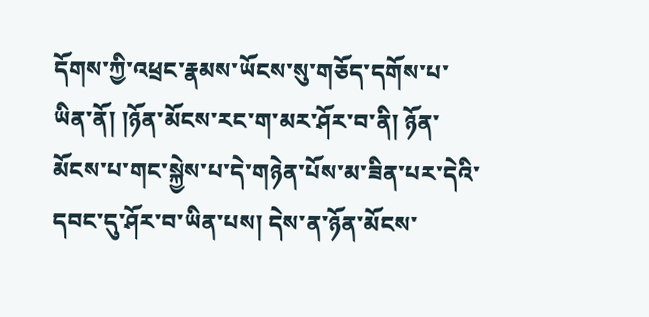དོགས་ཀྱི་འཕྲང་རྣམས་ཡོངས་སུ་གཅོད་དགོས་པ་ཡིན་ནོ། །ཉོན་མོངས་རང་ག་མར་ཤོར་བ་ནི། ཉོན་མོངས་པ་གང་སྐྱེས་པ་དེ་གཉེན་པོས་མ་ཟིན་པར་དེའི་དབང་དུ་ཤོར་བ་ཡིན་པས། དེས་ན་ཉོན་མོངས་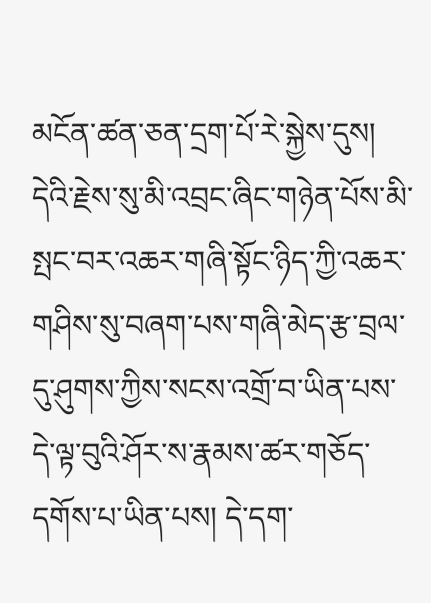མངོན་ཚན་ཅན་དྲག་པོ་རེ་སྐྱེས་དུས། དེའི་རྗེས་སུ་མི་འབྲང་ཞིང་གཉེན་པོས་མི་སྤང་བར་འཆར་གཞི་སྟོང་ཉིད་ཀྱི་འཆར་གཤིས་སུ་བཞག་པས་གཞི་མེད་རྩ་བྲལ་དུ་ཤུགས་ཀྱིས་སངས་འགྲོ་བ་ཡིན་པས་དེ་ལྟ་བུའི་ཤོར་ས་རྣམས་ཚར་གཅོད་དགོས་པ་ཡིན་པས། དེ་དག་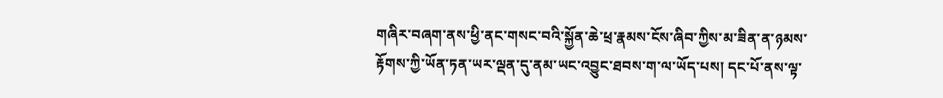གཞིར་བཞག་ནས་ཕྱི་ནང་གསང་བའི་སྐྱོན་ཆེ་ཕྲ་རྣམས་ངོས་ཞིབ་ཀྱིས་མ་ཟིན་ན་ཉམས་རྟོགས་ཀྱི་ཡོན་ཏན་ཡར་ལྡན་དུ་ནམ་ཡང་འབྱུང་ཐབས་ག་ལ་ཡོད་པས། དང་པོ་ནས་ལྟ་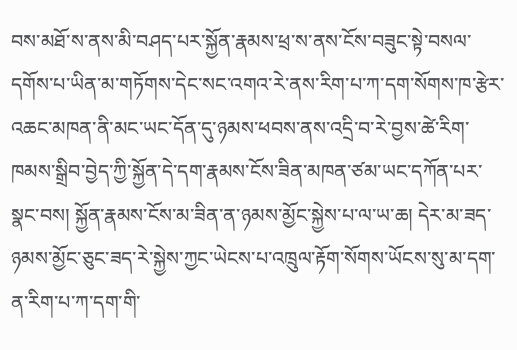བས་མཐོ་ས་ནས་མི་བཤད་པར་སྐྱོན་རྣམས་ཕྲ་ས་ནས་ངོས་བཟུང་སྟེ་བསལ་དགོས་པ་ཡིན་མ་གཏོགས་དེང་སང་འགའ་རེ་ནས་རིག་པ་ཀ་དག་སོགས་ཁ་རྩེར་འཆང་མཁན་ནི་མང་ཡང་དོན་དུ་ཉམས་ཕབས་ནས་འདྲི་བ་རེ་བྱས་ཚེ་རིག་ཁམས་སྒྲིབ་བྱེད་ཀྱི་སྐྱོན་དེ་དག་རྣམས་ངོས་ཟིན་མཁན་ཙམ་ཡང་དཀོན་པར་སྣང་བས། སྐྱོན་རྣམས་ངོས་མ་ཟིན་ན་ཉམས་མྱོང་སྐྱེས་པ་ལ་ཡ་ཆ། དེར་མ་ཟད་ཉམས་མྱོང་ཅུང་ཟད་རེ་སྐྱེས་ཀྱང་ཡེངས་པ་འཁྲུལ་རྟོག་སོགས་ཡོངས་སུ་མ་དག་ན་རིག་པ་ཀ་དག་གི་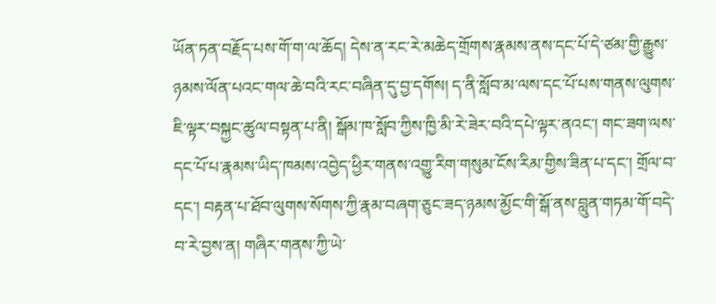ཡོན་ཏན་བརྗོད་པས་གོ་ག་ལ་ཆོད། དེས་ན་རང་རེ་མཆེད་གྲོགས་རྣམས་ནས་དང་པོ་དེ་ཙམ་གྱི་རྒྱུས་ཉམས་ལོན་པའང་གལ་ཆེ་བའི་རང་བཞིན་དུ་བྱ་དགོས། ད་ནི་སློབ་མ་ལས་དང་པོ་པས་གནས་ལུགས་ཇི་ལྟར་བསྐྱང་ཚུལ་བསྟན་པ་ནི། སྒོམ་ཁ་སློབ་ཀྱིས་ཁྱི་མི་རེ་ཟེར་བའི་དཔེ་ལྟར་ནའང་། གང་ཟག་ལས་དང་པོ་པ་རྣམས་ཡིད་ཁམས་འབྱེད་ཕྱིར་གནས་འགྱུ་རིག་གསུམ་ངོས་རིམ་གྱིས་ཟིན་པ་དང་། གྲོལ་བ་དང་། བརྟན་པ་ཐོབ་ལུགས་སོགས་ཀྱི་རྣམ་བཞག་ཅུང་ཟད་ཉམས་མྱོང་གི་སྒོ་ནས་བླུན་གཏམ་གོ་བདེ་བ་རེ་བྱས་ན། གཞིར་གནས་ཀྱི་ཡེ་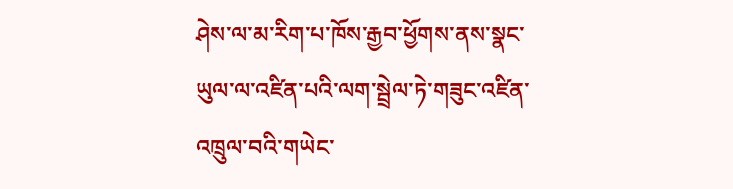ཤེས་ལ་མ་རིག་པ་ཁོས་རྒྱབ་ཕྱོགས་ནས་སྣང་ཡུལ་ལ་འཛིན་པའི་ལག་སྦྲེལ་ཏེ་གཟུང་འཛིན་འཁྲུལ་བའི་གཡེང་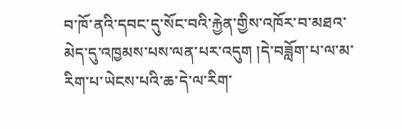བ་ཁོ་ནའི་དབང་དུ་སོང་བའི་རྐྱེན་གྱིས་འཁོར་བ་མཐའ་མེད་དུ་འཁྱམས་པས་ལན་པར་འདུག །དེ་བཟློག་པ་ལ་མ་རིག་པ་ཡེངས་པའི་ཆ་དེ་ལ་རིག་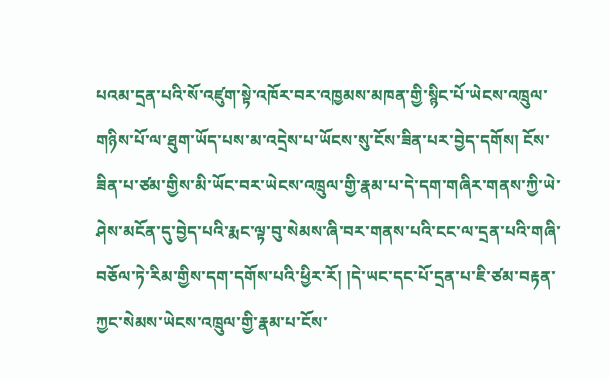པའམ་དྲན་པའི་སོ་འཛུག་སྟེ་འཁོར་བར་འཁྱམས་མཁན་གྱི་སྙིང་པོ་ཡེངས་འཁྲུལ་གཉིས་པོ་ལ་ཐུག་ཡོད་པས་མ་འདྲེས་པ་ཡོངས་སུ་ངོས་ཟིན་པར་བྱེད་དགོས། ངོས་ཟིན་པ་ཙམ་གྱིས་མི་ཡོང་བར་ཡེངས་འཁྲུལ་གྱི་རྣམ་པ་དེ་དག་གཞིར་གནས་ཀྱི་ཡེ་ཤེས་མངོན་དུ་བྱེད་པའི་རྨང་ལྟ་བུ་སེམས་ཞི་བར་གནས་པའི་ངང་ལ་དྲན་པའི་གཞི་བཅོལ་ཏེ་རིམ་གྱིས་དག་དགོས་པའི་ཕྱིར་རོ། །དེ་ཡང་དང་པོ་དྲན་པ་ཇི་ཙམ་བརྟན་ཀྱང་སེམས་ཡེངས་འཁྲུལ་གྱི་རྣམ་པ་ངོས་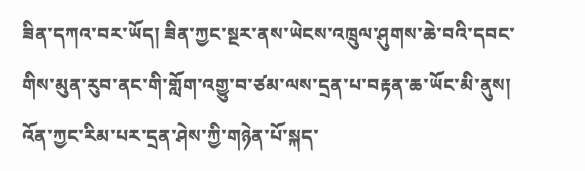ཟིན་དཀའ་བར་ཡོད། ཟིན་ཀྱང་སྔར་ནས་ཡེངས་འཁྲུལ་ཤུགས་ཆེ་བའི་དབང་གིས་མུན་རུབ་ནང་གི་གློག་འགྱུ་བ་ཙམ་ལས་དྲན་པ་བརྟན་ཆ་ཡོང་མི་ནུས། འོན་ཀྱང་རིམ་པར་དྲན་ཤེས་ཀྱི་གཉེན་པོ་སྐད་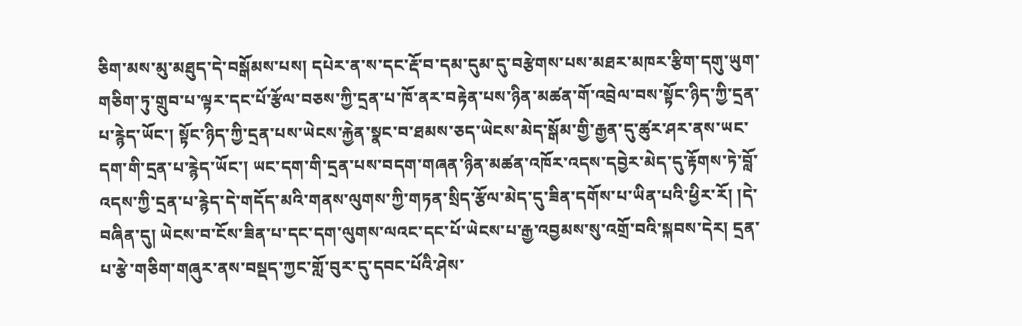ཅིག་མས་མུ་མཐུད་དེ་བསྒོམས་པས། དཔེར་ན་ས་དང་རྡོ་བ་དམ་དུམ་དུ་བརྩེགས་པས་མཐར་མཁར་རྩིག་དགུ་ཡུག་གཅིག་ཏུ་གྲུབ་པ་ལྟར་དང་པོ་རྩོལ་བཅས་ཀྱི་དྲན་པ་ཁོ་ནར་བརྟེན་པས་ཉིན་མཚན་གོ་འབྲེལ་བས་སྟོང་ཉིད་ཀྱི་དྲན་པ་རྙེད་ཡོང་། སྟོང་ཉིད་ཀྱི་དྲན་པས་ཡེངས་རྐྱེན་སྣང་བ་ཐམས་ཅད་ཡེངས་མེད་སྒོམ་གྱི་རྒྱན་དུ་ཚུར་ཤར་ནས་ཡང་དག་གི་དྲན་པ་རྙེད་ཡོང་། ཡང་དག་གི་དྲན་པས་བདག་གཞན་ཉིན་མཚན་འཁོར་འདས་དབྱེར་མེད་དུ་རྟོགས་ཏེ་བློ་འདས་ཀྱི་དྲན་པ་རྙེད་དེ་གདོད་མའི་གནས་ལུགས་ཀྱི་གཏན་སྲིད་རྩོལ་མེད་དུ་ཟིན་དགོས་པ་ཡིན་པའི་ཕྱིར་རོ། །དེ་བཞིན་དུ། ཡེངས་བ་ངོས་ཟིན་པ་དང་དག་ལུགས་ལའང་དང་པོ་ཡེངས་པ་རྒྱ་འབྱམས་སུ་འགྲོ་བའི་སྐབས་དེར། དྲན་པ་རྩེ་གཅིག་གཞུར་ནས་བསྡད་ཀྱང་གློ་བུར་དུ་དབང་པོའི་ཤེས་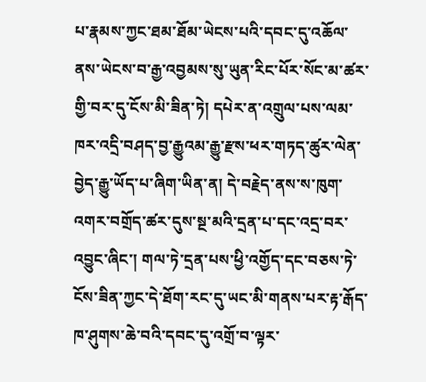པ་རྣམས་ཀྱང་ཐམ་ཐོམ་ཡེངས་པའི་དབང་དུ་འཆོལ་ནས་ཡེངས་བ་རྒྱ་འབྱམས་སུ་ཡུན་རིང་པོར་སོང་མ་ཚར་གྱི་བར་དུ་ངོས་མི་ཟིན་ཏེ། དཔེར་ན་འགྲུལ་པས་ལམ་ཁར་འདྲི་བཤད་བྱ་རྒྱུའམ་རྒྱུ་རྫས་ཕར་གཏད་ཚུར་ལེན་བྱེད་རྒྱུ་ཡོད་པ་ཞིག་ཡིན་ན། དེ་བརྗེད་ནས་ས་ཁུག་འགར་བགྲོད་ཚར་དུས་སྔ་མའི་དྲན་པ་དང་འདྲ་བར་འབྱུང་ཞིང་། གལ་ཏེ་དྲན་པས་ཕྱི་འགྱོད་དང་བཅས་ཏེ་ངོས་ཟིན་ཀྱང་དེ་ཐོག་རང་དུ་ཡང་མི་གནས་པར་རྟ་རྒོད་ཁ་ཤུགས་ཆེ་བའི་དབང་དུ་འགྲོ་བ་ལྟར་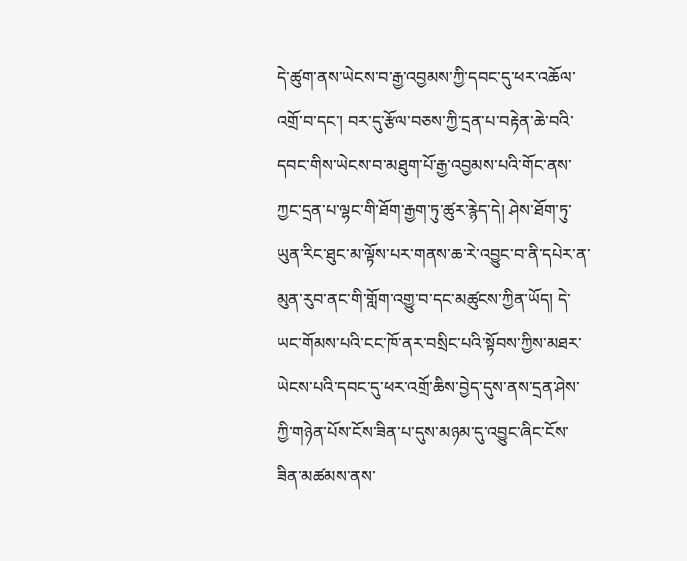དེ་ཚུག་ནས་ཡེངས་བ་རྒྱ་འབྱམས་ཀྱི་དབང་དུ་ཕར་འཆོལ་འགྲོ་བ་དང་། བར་དུ་རྩོལ་བཅས་ཀྱི་དྲན་པ་བརྟེན་ཆེ་བའི་དབང་གིས་ཡེངས་བ་མཐུག་པོ་རྒྱ་འབྱམས་པའི་གོང་ནས་ཀྱང་དྲན་པ་ལྷང་གི་ཐོག་རྒྱག་ཏུ་ཚུར་རྙེད་དེ། ཤེས་ཐོག་ཏུ་ཡུན་རིང་ཐུང་མ་ལྟོས་པར་གནས་ཆ་རེ་འབྱུང་བ་ནི་དཔེར་ན་མུན་རུབ་ནང་གི་གློག་འགྱུ་བ་དང་མཚུངས་ཀྱིན་ཡོད། དེ་ཡང་གོམས་པའི་ངང་ཁོ་ནར་བསྲིང་པའི་སྟོབས་ཀྱིས་མཐར་ཡེངས་པའི་དབང་དུ་ཕར་འགྲོ་ཆིས་བྱེད་དུས་ནས་དྲན་ཤེས་ཀྱི་གཉེན་པོས་ངོས་ཟིན་པ་དུས་མཉམ་དུ་འབྱུང་ཞིང་ངོས་ཟིན་མཚམས་ནས་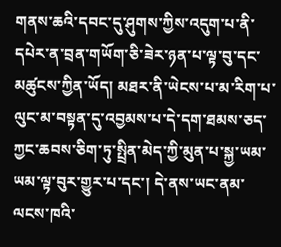གནས་ཆའི་དབང་དུ་ཤུགས་ཀྱིས་འདུག་པ་ནི་དཔེར་ན་བྲན་གཡོག་ཅི་ཟེར་ཉན་པ་ལྟ་བུ་དང་མཚུངས་ཀྱིན་ཡོད། མཐར་ནི་ཡེངས་པ་མ་རིག་པ་ལུང་མ་བསྟན་དུ་འབྱམས་པ་དེ་དག་ཐམས་ཅད་ཀྱང་ཆབས་ཅིག་ཏུ་སྤྲིན་མེད་ཀྱི་མུན་པ་སྐྱ་ཡམ་ཡམ་ལྟ་བུར་གྱུར་པ་དང་། དེ་ནས་ཡང་ནམ་ལངས་ཁའི་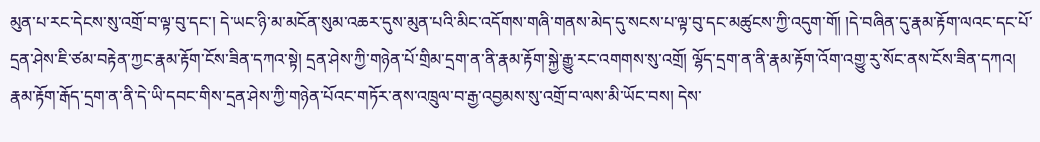མུན་པ་རང་དེངས་སུ་འགྲོ་བ་ལྟ་བུ་དང་། དེ་ཡང་ཉི་མ་མངོན་སུམ་འཆར་དུས་མུན་པའི་མིང་འདོགས་གཞི་གནས་མེད་དུ་སངས་པ་ལྟ་བུ་དང་མཚུངས་ཀྱི་འདུག་གོ། །དེ་བཞིན་དུ་རྣམ་རྟོག་ལའང་དང་པོ་དྲན་ཤེས་ཇི་ཙམ་བརྟེན་ཀྱང་རྣམ་རྟོག་ངོས་ཟིན་དཀའ་སྟེ། དྲན་ཤེས་ཀྱི་གཉེན་པོ་གྲིམ་དྲག་ན་ནི་རྣམ་རྟོག་སྐྱེ་རྒྱུ་རང་འགགས་སུ་འགྲོ། ལྷོད་དྲག་ན་ནི་རྣམ་རྟོག་འོག་འགྱུ་རུ་སོང་ནས་ངོས་ཟིན་དཀའ། རྣམ་རྟོག་རྒོད་དྲག་ན་ནི་དེ་ཡི་དབང་གིས་དྲན་ཤེས་ཀྱི་གཉེན་པོའང་གཏོར་ནས་འཁྲུལ་བ་རྒྱ་འབྱམས་སུ་འགྲོ་བ་ལས་མི་ཡོང་བས། དེས་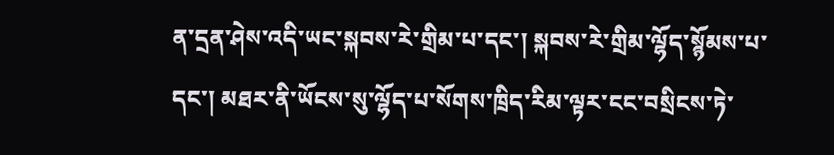ན་དྲན་ཤེས་འདི་ཡང་སྐབས་རེ་གྲིམ་པ་དང་། སྐབས་རེ་གྲིམ་ལྷོད་སྙོམས་པ་དང་། མཐར་ནི་ཡོངས་སུ་ལྷོད་པ་སོགས་ཁྲིད་རིམ་ལྟར་ངང་བསྲིངས་ཏེ་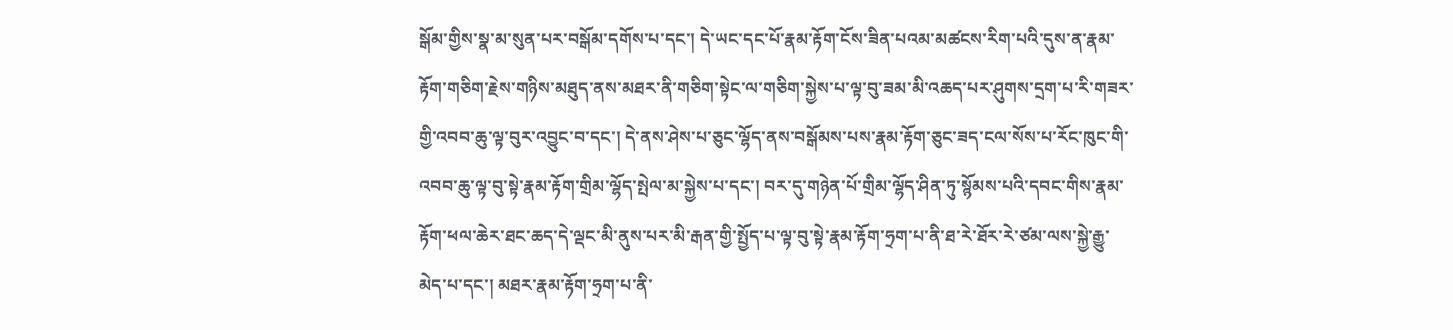སྒོམ་གྱིས་སྣ་མ་སུན་པར་བསྒོམ་དགོས་པ་དང་། དེ་ཡང་དང་པོ་རྣམ་རྟོག་ངོས་ཟིན་པའམ་མཚངས་རིག་པའི་དུས་ན་རྣམ་རྟོག་གཅིག་རྗེས་གཉིས་མཐུད་ནས་མཐར་ནི་གཅིག་སྟེང་ལ་གཅིག་སྐྱེས་པ་ལྟ་བུ་ཟམ་མི་འཆད་པར་ཤུགས་དྲག་པ་རི་གཟར་གྱི་འབབ་ཆུ་ལྟ་བུར་འབྱུང་བ་དང་། དེ་ནས་ཤེས་པ་ཅུང་ལྷོད་ནས་བསྒོམས་པས་རྣམ་རྟོག་ཅུང་ཟད་ངལ་སོས་པ་རོང་ཁུང་གི་འབབ་ཆུ་ལྟ་བུ་སྟེ་རྣམ་རྟོག་གྲིམ་ལྷོད་སྤེལ་མ་སྐྱེས་པ་དང་། བར་དུ་གཉེན་པོ་གྲིམ་ལྷོད་ཤིན་ཏུ་སྙོམས་པའི་དབང་གིས་རྣམ་རྟོག་ཕལ་ཆེར་ཐང་ཆད་དེ་ལྡང་མི་ནུས་པར་མི་རྒན་གྱི་སྤྱོད་པ་ལྟ་བུ་སྟེ་རྣམ་རྟོག་ཧྲག་པ་ནི་ཐ་རེ་ཐོར་རེ་ཙམ་ལས་སྐྱེ་རྒྱུ་མེད་པ་དང་། མཐར་རྣམ་རྟོག་ཧྲག་པ་ནི་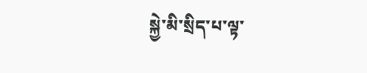སྐྱེ་མི་སྲིད་པ་ལྟ་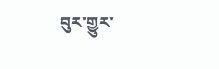བུར་གྱུར་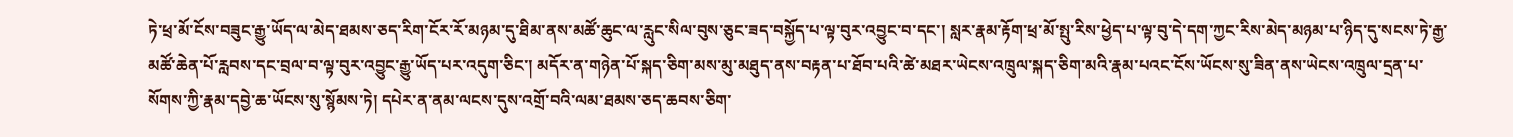ཏེ་ཕྲ་མོ་ངོས་བཟུང་རྒྱུ་ཡོད་ལ་མེད་ཐམས་ཅད་རིག་ངོར་རོ་མཉམ་དུ་ཐིམ་ནས་མཚོ་ཆུང་ལ་རླུང་སིལ་བུས་ཅུང་ཟད་བསྐྱོད་པ་ལྟ་བུར་འབྱུང་བ་དང་། སླར་རྣམ་རྟོག་ཕྲ་མོ་སྤུ་རིས་ཕྱེད་པ་ལྟ་བུ་དེ་དག་ཀྱང་རིས་མེད་མཉམ་པ་ཉིད་དུ་སངས་ཏེ་རྒྱ་མཚོ་ཆེན་པོ་རླབས་དང་བྲལ་བ་ལྟ་བུར་འབྱུང་རྒྱུ་ཡོད་པར་འདུག་ཅིང་། མདོར་ན་གཉེན་པོ་སྐད་ཅིག་མས་མུ་མཐུད་ནས་བརྟན་པ་ཐོབ་པའི་ཚེ་མཐར་ཡེངས་འཁྲུལ་སྐད་ཅིག་མའི་རྣམ་པའང་ངོས་ཡོངས་སུ་ཟིན་ནས་ཡེངས་འཁྲུལ་དྲན་པ་སོགས་ཀྱི་རྣམ་དབྱེ་ཆ་ཡོངས་སུ་སྙོམས་ཏེ། དཔེར་ན་ནམ་ལངས་དུས་འགྲོ་བའི་ལམ་ཐམས་ཅད་ཆབས་ཅིག་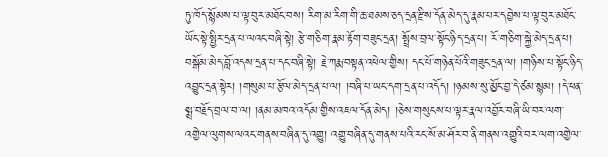ཏུ་ཁོད་སྙོམས་པ་ལྟ་བུར་མཐོང་བས། རིག་མ་རིག་གི་ཆ་ཐམས་ཅད་དྲན་རྫིས་དོན་མེད་དུ་རྣམ་པར་དབྱེས་པ་ལྟ་བུར་མཐོང་ཡོང་སྟེ་སྤྱིར་དྲན་པ་ལའང་བཞི་སྟེ། རྩེ་གཅིག་རྣམ་རྟོག་བཟུང་དྲན། སྤྲོས་བྲལ་སྟོང་ཉིད་དྲན་པ། རོ་གཅིག་སྐྱེ་མེད་དྲན་པ། བསྒོམ་མེད་བློ་འདས་དྲན་པ་དང་བཞི་སྟེ། རྗེ་ཀརྨ་བསྟན་འཕེལ་གྱིས། དང་པོ་གཉེན་པོའི་གཟུང་དྲན་ལ། །གཉིས་པ་སྟོང་ཉིད་འབྱུང་དྲན་སྟེར། །གསུམ་པ་རྩོལ་མེད་དྲན་པ་ལ། །བཞི་པ་ཡང་དག་དྲན་པ་འདོད། །ཉམས་སུ་མྱོང་བྱ་དེ་ཙམ་སྙམ། །དེ་ཕན་སྨྲ་བརྗོད་བྲལ་བ་ལ། །ནམ་མཁའ་འདོམ་གྱིས་འཇལ་དོན་མེད། །ཅེས་གསུངས་པ་ལྟར་རྣལ་འབྱོར་བཞི་ཡི་བར་ལག་འགྱེལ་ལུགས་ལའང་གནས་བཞིན་དུ་འགྱུ། འགྱུ་བཞིན་དུ་གནས་པའི་རང་སོ་མ་ཤོར་བ་ནི་གནས་འགྱུའི་བར་ལག་འགྱེལ་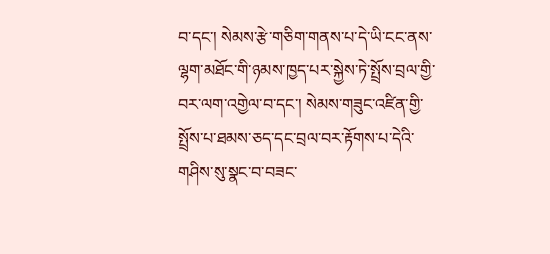བ་དང་། སེམས་རྩེ་གཅིག་གནས་པ་དེ་ཡི་ངང་ནས་ལྷག་མཐོང་གི་ཉམས་ཁྱད་པར་སྐྱེས་ཏེ་སྤྲོས་བྲལ་གྱི་བར་ལག་འགྱེལ་བ་དང་། སེམས་གཟུང་འཛིན་གྱི་སྤྲོས་པ་ཐམས་ཅད་དང་བྲལ་བར་རྟོགས་པ་དེའི་གཤིས་སུ་སྣང་བ་བཟང་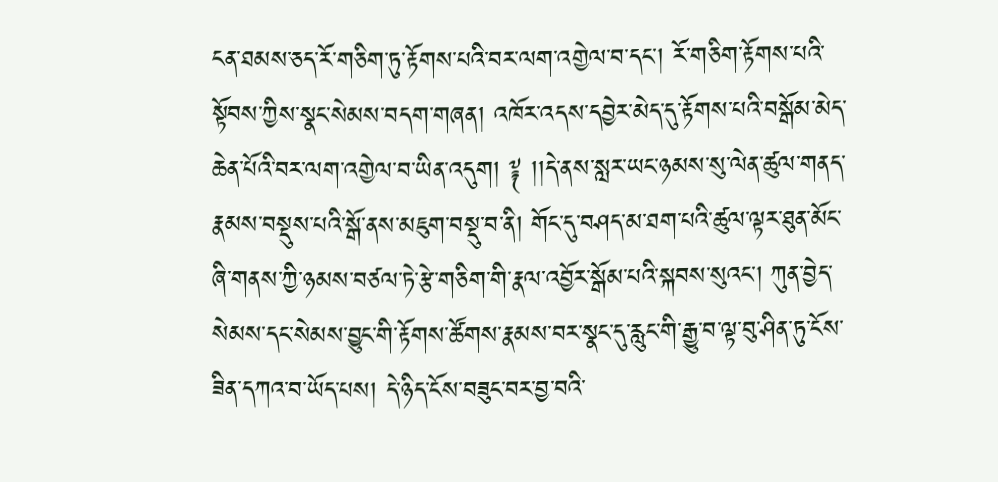ངན་ཐམས་ཅད་རོ་གཅིག་ཏུ་རྟོགས་པའི་བར་ལག་འགྱེལ་བ་དང་། རོ་གཅིག་རྟོགས་པའི་སྟོབས་ཀྱིས་སྣང་སེམས་བདག་གཞན། འཁོར་འདས་དབྱེར་མེད་དུ་རྟོགས་པའི་བསྒོམ་མེད་ཆེན་པོའི་བར་ལག་འགྱེལ་བ་ཡིན་འདུག། ༈ །།དེ་ནས་སླར་ཡང་ཉམས་སུ་ལེན་ཚུལ་གནད་རྣམས་བསྡུས་པའི་སྒོ་ནས་མཇུག་བསྡུ་བ་ནི། གོང་དུ་བཤད་མ་ཐག་པའི་ཚུལ་ལྟར་ཐུན་མོང་ཞི་གནས་ཀྱི་ཉམས་བཙལ་ཏེ་རྩེ་གཅིག་གི་རྣལ་འབྱོར་སྒོམ་པའི་སྐབས་སུའང་། ཀུན་བྱེད་སེམས་དང་སེམས་བྱུང་གི་རྟོགས་ཚོགས་རྣམས་བར་སྣང་དུ་རླུང་གི་རྒྱུ་བ་ལྟ་བུ་ཤིན་ཏུ་ངོས་ཟིན་དཀའ་བ་ཡོད་པས། དེ་ཉིད་ངོས་བཟུང་བར་བྱ་བའི་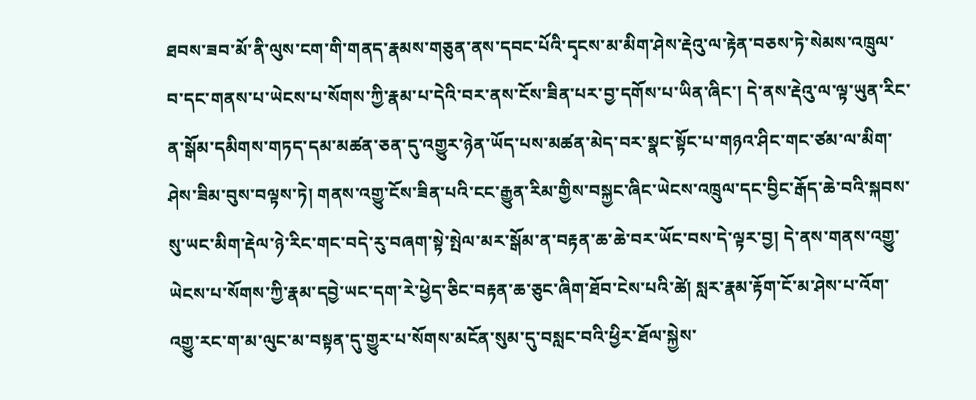ཐབས་ཟབ་མོ་ནི་ལུས་ངག་གི་གནད་རྣམས་གཅུན་ནས་དབང་པོའི་དྭངས་མ་མིག་ཤེས་རྡེའུ་ལ་རྟེན་བཅས་ཏེ་སེམས་འཁྲུལ་བ་དང་གནས་པ་ཡེངས་པ་སོགས་ཀྱི་རྣམ་པ་དེའི་བར་ནས་ངོས་ཟིན་པར་བྱ་དགོས་པ་ཡིན་ཞིང་། དེ་ནས་རྡེའུ་ལ་ལྟ་ཡུན་རིང་ན་སྒོམ་དམིགས་གཏད་དམ་མཚན་ཅན་དུ་འགྱུར་ཉེན་ཡོད་པས་མཚན་མེད་བར་སྣང་སྟོང་པ་གཉའ་ཤིང་གང་ཙམ་ལ་མིག་ཤེས་ཟིམ་བུས་བལྟས་ཏེ། གནས་འགྱུ་ངོས་ཟིན་པའི་ངང་རྒྱུན་རིམ་གྱིས་བསྐྱང་ཞིང་ཡེངས་འཁྲུལ་དང་བྱིང་རྒོད་ཆེ་བའི་སྐབས་སུ་ཡང་མིག་རྡེལ་ཉེ་རིང་གང་བདེ་རུ་བཞག་སྟེ་སྤེལ་མར་སྒོམ་ན་བརྟན་ཆ་ཆེ་བར་ཡོང་བས་དེ་ལྟར་བྱ། དེ་ནས་གནས་འགྱུ་ཡེངས་པ་སོགས་ཀྱི་རྣམ་དབྱེ་ཡང་དག་རེ་ཕྱེད་ཅིང་བརྟན་ཆ་ཅུང་ཞིག་ཐོབ་ངེས་པའི་ཚེ། སླར་རྣམ་རྟོག་ངོ་མ་ཤེས་པ་འོག་འགྱུ་རང་ག་མ་ལུང་མ་བསྟན་དུ་གྱུར་པ་སོགས་མངོན་སུམ་དུ་བསླང་བའི་ཕྱིར་ཐོལ་སྐྱེས་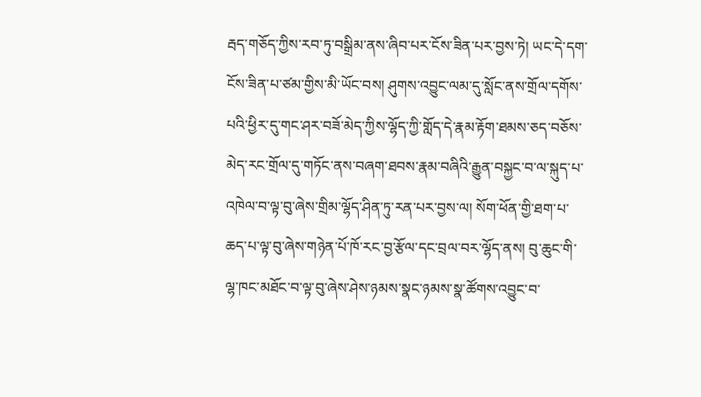རྦད་གཅོད་ཀྱིས་རབ་ཏུ་བསྒྲིམ་ནས་ཞིབ་པར་ངོས་ཟིན་པར་བྱས་ཏེ། ཡང་དེ་དག་ངོས་ཟིན་པ་ཙམ་གྱིས་མི་ཡོང་བས། ཤུགས་འབྱུང་ལམ་དུ་སློང་ནས་གྲོལ་དགོས་པའི་ཕྱིར་དུ་གང་ཤར་བཟོ་མེད་ཀྱིས་ལྷོད་ཀྱི་གློད་དེ་རྣམ་རྟོག་ཐམས་ཅད་བཅོས་མེད་རང་གྲོལ་དུ་གཏོང་ནས་བཞག་ཐབས་རྣམ་བཞིའི་རྒྱུན་བསྐྱང་བ་ལ་སྐུད་པ་འཁེལ་བ་ལྟ་བུ་ཞེས་གྲིམ་ལྷོད་ཤིན་ཏུ་རན་པར་བྱས་ལ། སོག་ཕོན་གྱི་ཐག་པ་ཆད་པ་ལྟ་བུ་ཞེས་གཉེན་པོ་ཁོ་རང་བྱ་རྩོལ་དང་བྲལ་བར་ལྷོད་ནས། བུ་ཆུང་གི་ལྷ་ཁང་མཐོང་བ་ལྟ་བུ་ཞེས་ཤེས་ཉམས་སྣང་ཉམས་སྣ་ཚོགས་འབྱུང་བ་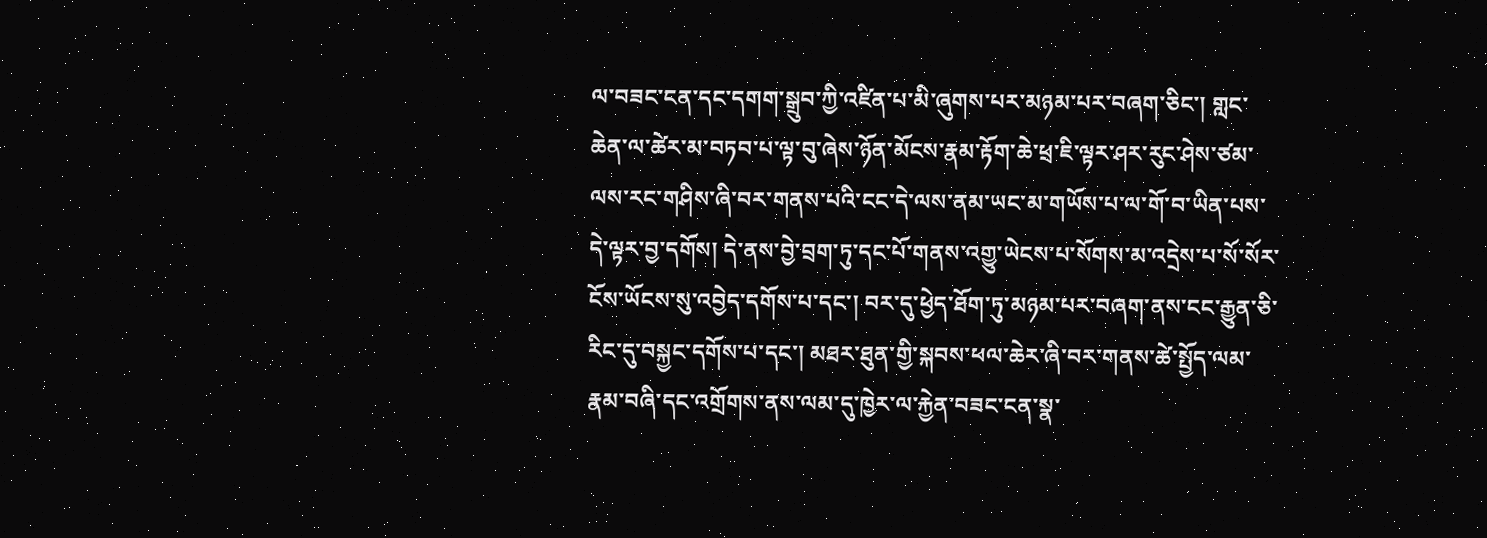ལ་བཟང་ངན་དང་དགག་སྒྲུབ་ཀྱི་འཛིན་པ་མི་ཞུགས་པར་མཉམ་པར་བཞག་ཅིང་། གླང་ཆེན་ལ་ཚེར་མ་བཏབ་པ་ལྟ་བུ་ཞེས་ཉོན་མོངས་རྣམ་རྟོག་ཆེ་ཕྲ་ཇི་ལྟར་ཤར་རུང་ཤེས་ཙམ་ལས་རང་གཤིས་ཞི་བར་གནས་པའི་ངང་དེ་ལས་ནམ་ཡང་མ་གཡོས་པ་ལ་གོ་བ་ཡིན་པས་དེ་ལྟར་བྱ་དགོས། དེ་ནས་བྱེ་བྲག་ཏུ་དང་པོ་གནས་འགྱུ་ཡེངས་པ་སོགས་མ་འདྲེས་པ་སོ་སོར་ངོས་ཡོངས་སུ་འབྱེད་དགོས་པ་དང་། བར་དུ་ཕྱེད་ཐོག་ཏུ་མཉམ་པར་བཞག་ནས་ངང་རྒྱུན་ཅི་རིང་དུ་བསྐྱང་དགོས་པ་དང་། མཐར་ཐུན་གྱི་སྐབས་ཕལ་ཆེར་ཞི་བར་གནས་ཚེ་སྤྱོད་ལམ་རྣམ་བཞི་དང་འགྲོགས་ནས་ལམ་དུ་ཁྱེར་ལ་རྐྱེན་བཟང་ངན་སྣ་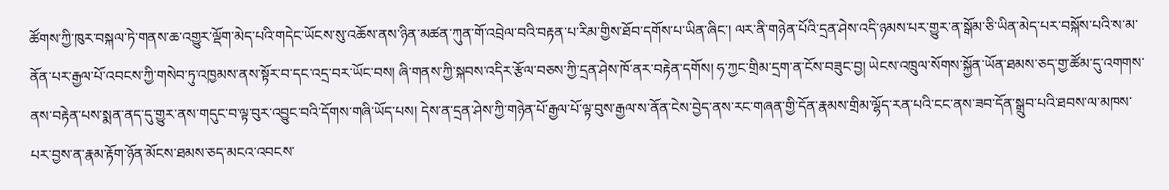ཚོགས་ཀྱི་ཁུར་བསྐལ་ཏེ་གནས་ཆ་འགྱུར་ལྡོག་མེད་པའི་གདེང་ཡོངས་སུ་འཆོས་ནས་ཉིན་མཚན་ཀུན་གོ་འབྲེལ་བའི་བརྟན་པ་རིམ་གྱིས་ཐོབ་དགོས་པ་ཡིན་ཞིང་། ལར་ནི་གཉེན་པོའི་དྲན་ཤེས་འདི་ཉམས་པར་གྱུར་ན་སྒོམ་ཅི་ཡིན་མེད་པར་བསྐོས་པའི་ས་མ་ནོན་པར་རྒྱལ་པོ་འབངས་ཀྱི་གསེབ་ཏུ་འཁྱམས་ནས་སྟོར་བ་དང་འདྲ་བར་ཡོང་བས། ཞི་གནས་ཀྱི་སྐབས་འདིར་རྩོལ་བཅས་ཀྱི་དྲན་ཤེས་ཁོ་ནར་བརྟེན་དགོས། ཧ་ཀྱང་གྲིམ་དྲག་ན་ངོས་བཟུང་བྱ། ཡེངས་འཁྲུལ་སོགས་སྐྱོན་ཡོན་ཐམས་ཅད་གྱ་ཚོམ་དུ་འགགས་ནས་བརྟེན་པས་སྨན་ནད་དུ་གྱུར་ནས་གདུང་བ་ལྟ་བུར་འབྱུང་བའི་དོགས་གཞི་ཡོད་པས། དེས་ན་དྲན་ཤེས་ཀྱི་གཉེན་པོ་རྒྱལ་པོ་ལྟ་བུས་རྒྱལ་ས་ནོན་ངེས་བྱེད་ནས་རང་གཞན་གྱི་དོན་རྣམས་གྲིམ་ལྷོད་རན་པའི་ངང་ནས་ཟབ་དོན་སྒྲུབ་པའི་ཐབས་ལ་མཁས་པར་བྱས་ན་རྣམ་རྟོག་ཉོན་མོངས་ཐམས་ཅད་མངའ་འབངས་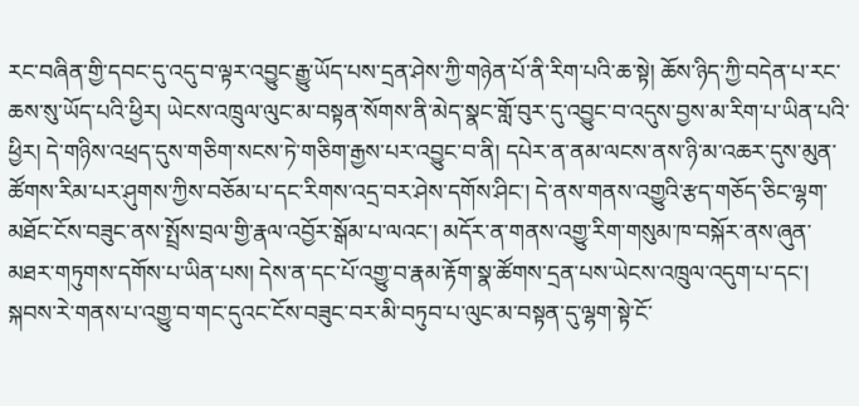རང་བཞིན་གྱི་དབང་དུ་འདུ་བ་ལྟར་འབྱུང་རྒྱུ་ཡོད་པས་དྲན་ཤེས་ཀྱི་གཉེན་པོ་ནི་རིག་པའི་ཆ་སྟེ། ཆོས་ཉིད་ཀྱི་བདེན་པ་རང་ཆས་སུ་ཡོད་པའི་ཕྱིར། ཡེངས་འཁྲུལ་ལུང་མ་བསྟན་སོགས་ནི་མེད་སྣང་གློ་བུར་དུ་འབྱུང་བ་འདུས་བྱས་མ་རིག་པ་ཡིན་པའི་ཕྱིར། དེ་གཉིས་འཕྲད་དུས་གཅིག་སངས་ཏེ་གཅིག་རྒྱས་པར་འབྱུང་བ་ནི། དཔེར་ན་ནམ་ལངས་ནས་ཉི་མ་འཆར་དུས་མུན་ཚོགས་རིམ་པར་ཤུགས་ཀྱིས་བཅོམ་པ་དང་རིགས་འདྲ་བར་ཤེས་དགོས་ཤིང་། དེ་ནས་གནས་འགྱུའི་རྩད་གཅོད་ཅིང་ལྷག་མཐོང་ངོས་བཟུང་ནས་སྤྲོས་བྲལ་གྱི་རྣལ་འབྱོར་སྒོམ་པ་ལའང་། མདོར་ན་གནས་འགྱུ་རིག་གསུམ་ཁ་བསྐོར་ནས་ཞུན་མཐར་གཏུགས་དགོས་པ་ཡིན་པས། དེས་ན་དང་པོ་འགྱུ་བ་རྣམ་རྟོག་སྣ་ཚོགས་དྲན་པས་ཡེངས་འཁྲུལ་འདུག་པ་དང་། སྐབས་རེ་གནས་པ་འགྱུ་བ་གང་དུའང་ངོས་བཟུང་བར་མི་བཏུབ་པ་ལུང་མ་བསྟན་དུ་ལྷག་སྟེ་ངོ་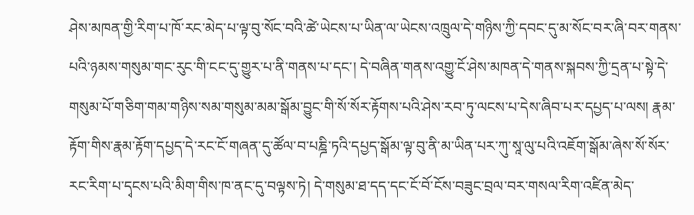ཤེས་མཁན་གྱི་རིག་པ་ཁོ་རང་མེད་པ་ལྟ་བུ་སོང་བའི་ཚེ་ཡེངས་པ་ཡིན་ལ་ཡེངས་འཁྲུལ་དེ་གཉིས་ཀྱི་དབང་དུ་མ་སོང་བར་ཞི་བར་གནས་པའི་ཉམས་གསུམ་གང་རུང་གི་ངང་དུ་གྱུར་པ་ནི་གནས་པ་དང་། དེ་བཞིན་གནས་འགྱུ་ངོ་ཤེས་མཁན་དེ་གནས་སྐབས་ཀྱི་དྲན་པ་སྟེ་དེ་གསུམ་པོ་གཅིག་གམ་གཉིས་སམ་གསུམ་མམ་སྒོམ་བྱུང་གི་སོ་སོར་རྟོགས་པའི་ཤེས་རབ་ཏུ་ལངས་པ་དེས་ཞིབ་པར་དཔྱད་པ་ལས། རྣམ་རྟོག་གིས་རྣམ་རྟོག་དཔྱད་དེ་རང་ངོ་གཞན་དུ་ཚོལ་བ་པཎྜི་ཏའི་དཔྱད་སྒོམ་ལྟ་བུ་ནི་མ་ཡིན་པར་ཀུ་སཱ་ལུ་པའི་འཇོག་སྒོམ་ཞེས་སོ་སོར་རང་རིག་པ་དྭངས་པའི་མིག་གིས་ཁ་ནང་དུ་བལྟས་ཏེ། དེ་གསུམ་ཐ་དད་དང་ངོ་བོ་ངོས་བཟུང་བྲལ་བར་གསལ་རིག་འཛིན་མེད་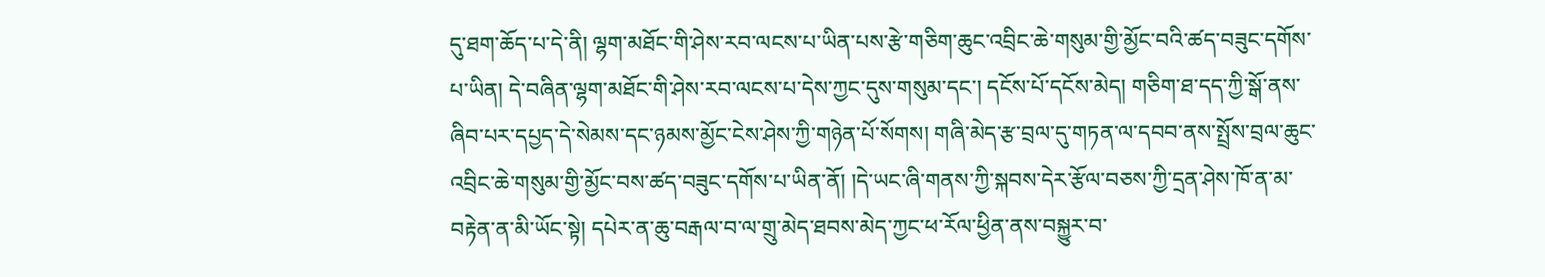དུ་ཐག་ཆོད་པ་དེ་ནི། ལྷག་མཐོང་གི་ཤེས་རབ་ལངས་པ་ཡིན་པས་རྩེ་གཅིག་ཆུང་འབྲིང་ཆེ་གསུམ་གྱི་མྱོང་བའི་ཚད་བཟུང་དགོས་པ་ཡིན། དེ་བཞིན་ལྷག་མཐོང་གི་ཤེས་རབ་ལངས་པ་དེས་ཀྱང་དུས་གསུམ་དང་། དངོས་པོ་དངོས་མེད། གཅིག་ཐ་དད་ཀྱི་སྒོ་ནས་ཞིབ་པར་དཔྱད་དེ་སེམས་དང་ཉམས་མྱོང་ངེས་ཤེས་ཀྱི་གཉེན་པོ་སོགས། གཞི་མེད་རྩ་བྲལ་དུ་གཏན་ལ་དབབ་ནས་སྤྲོས་བྲལ་ཆུང་འབྲིང་ཆེ་གསུམ་གྱི་མྱོང་བས་ཚད་བཟུང་དགོས་པ་ཡིན་ནོ། །དེ་ཡང་ཞི་གནས་ཀྱི་སྐབས་དེར་རྩོལ་བཅས་ཀྱི་དྲན་ཤེས་ཁོ་ན་མ་བརྟེན་ན་མི་ཡོང་སྟེ། དཔེར་ན་ཆུ་བརྒལ་བ་ལ་གྲུ་མེད་ཐབས་མེད་ཀྱང་ཕ་རོལ་ཕྱིན་ནས་བསྐྱུར་བ་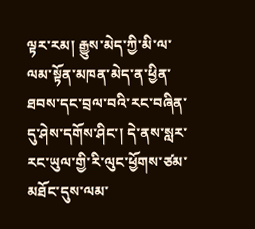ལྟར་རམ། རྒྱུས་མེད་ཀྱི་མི་ལ་ལམ་སྟོན་མཁན་མེད་ན་ཕྱིན་ཐབས་དང་བྲལ་བའི་རང་བཞིན་དུ་ཤེས་དགོས་ཤིང་། དེ་ནས་སླར་རང་ཡུལ་གྱི་རི་ལུང་ཕྱོགས་ཙམ་མཐོང་དུས་ལམ་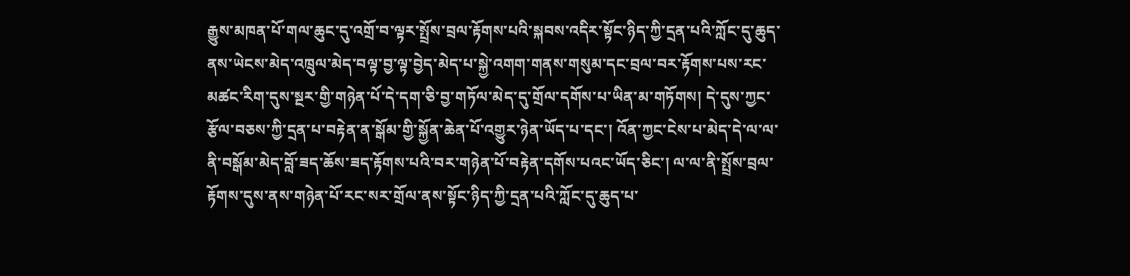རྒྱུས་མཁན་པོ་གལ་ཆུང་དུ་འགྲོ་བ་ལྟར་སྤྲོས་བྲལ་རྟོགས་པའི་སྐབས་འདིར་སྟོང་ཉིད་ཀྱི་དྲན་པའི་ཀློང་དུ་ཆུད་ནས་ཡེངས་མེད་འཁྲུལ་མེད་བལྟ་བྱ་ལྟ་བྱེད་མེད་པ་སྐྱེ་འགག་གནས་གསུམ་དང་བྲལ་བར་རྟོགས་པས་རང་མཚང་རིག་དུས་སྔར་གྱི་གཉེན་པོ་དེ་དག་ཅི་བྱ་གཏོལ་མེད་དུ་གྲོལ་དགོས་པ་ཡིན་མ་གཏོགས། དེ་དུས་ཀྱང་རྩོལ་བཅས་ཀྱི་དྲན་པ་བརྟེན་ན་སྒོམ་གྱི་སྐྱོན་ཆེན་པོ་འགྱུར་ཉེན་ཡོད་པ་དང་། འོན་ཀྱང་ངེས་པ་མེད་དེ་ལ་ལ་ནི་བསྒོམ་མེད་བློ་ཟད་ཆོས་ཟད་རྟོགས་པའི་བར་གཉེན་པོ་བརྟེན་དགོས་པའང་ཡོད་ཅིང་། ལ་ལ་ནི་སྤྲོས་བྲལ་རྟོགས་དུས་ནས་གཉེན་པོ་རང་སར་གྲོལ་ནས་སྟོང་ཉིད་ཀྱི་དྲན་པའི་ཀློང་དུ་ཆུད་པ་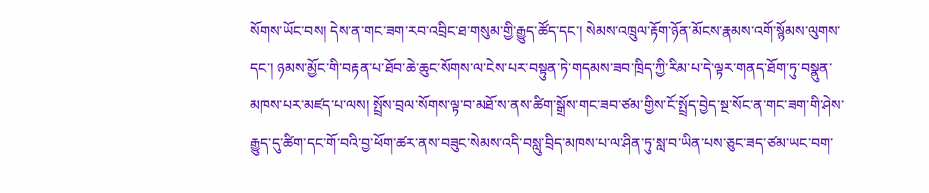སོགས་ཡོང་བས། དེས་ན་གང་ཟག་རབ་འབྲིང་ཐ་གསུམ་གྱི་རྒྱུད་ཚོད་དང་། སེམས་འཁྲུལ་རྟོག་ཉོན་མོངས་རྣམས་འགོ་སྙོམས་ལུགས་དང་། ཉམས་མྱོང་གི་བརྟན་པ་ཐོབ་ཆེ་ཆུང་སོགས་ལ་ངེས་པར་བསྟུན་ཏེ་གདམས་ཟབ་ཁྲིད་ཀྱི་རིམ་པ་དེ་ལྟར་གནད་ཐོག་ཏུ་བསྣུན་མཁས་པར་མཛད་པ་ལས། སྤྲོས་བྲལ་སོགས་ལྟ་བ་མཐོ་ས་ནས་ཚིག་སྒྲོས་གང་ཟབ་ཙམ་གྱིས་ངོ་སྤྲོད་བྱེད་སྔ་སོང་ན་གང་ཟག་གི་ཤེས་རྒྱུད་དུ་ཚིག་དང་གོ་བའི་བྱ་ཕོག་ཚར་ནས་བཟུང་སེམས་འདི་བསླུ་བྲིད་མཁས་པ་ལ་ཤིན་ཏུ་སླ་བ་ཡིན་པས་ཅུང་ཟད་ཙམ་ཡང་བག་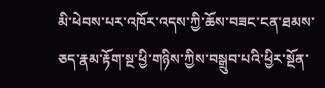མི་ཕེབས་པར་འཁོར་འདས་ཀྱི་ཆོས་བཟང་ངན་ཐམས་ཅད་རྣམ་རྟོག་སྔ་ཕྱི་གཉིས་ཀྱིས་བསྒྲུབ་པའི་ཕྱིར་སྔོན་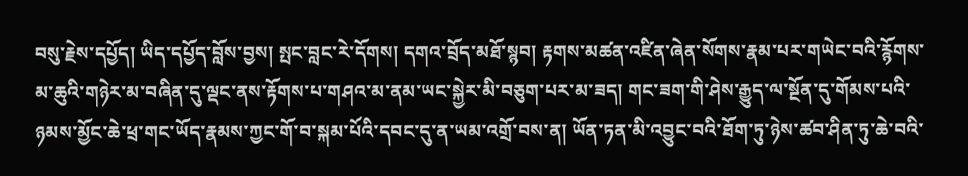བསུ་རྗེས་དཔྱོད། ཡིད་དཔྱོད་བློས་བྱས། སྤང་བླང་རེ་དོགས། དགའ་བྲོད་མཐོ་སྙབ། རྟགས་མཚན་འཛིན་ཞེན་སོགས་རྣམ་པར་གཡེང་བའི་རྙོགས་མ་ཆུའི་གཉེར་མ་བཞིན་དུ་ལྡང་ནས་རྟོགས་པ་གཤའ་མ་ནམ་ཡང་སྐྱེར་མི་བཅུག་པར་མ་ཟད། གང་ཟག་གི་ཤེས་རྒྱུད་ལ་སྔོན་དུ་གོམས་པའི་ཉམས་མྱོང་ཆེ་ཕྲ་གང་ཡོད་རྣམས་ཀྱང་གོ་བ་སྐམ་པོའི་དབང་དུ་ན་ཡམ་འགྲོ་བས་ན། ཡོན་ཏན་མི་འབྱུང་བའི་ཐོག་ཏུ་ཉེས་ཚབ་ཤིན་ཏུ་ཆེ་བའི་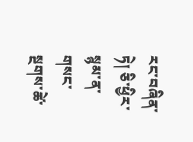རང་བཞིན་ཏེ། ཅི་ཕྱིར་སྙམ་ན་གསང་སྔགས་ཚེ་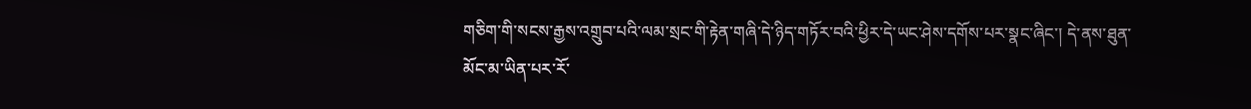གཅིག་གི་སངས་རྒྱས་འགྲུབ་པའི་ལམ་སྲང་གི་རྟེན་གཞི་དེ་ཉིད་གཏོར་བའི་ཕྱིར་དེ་ཡང་ཤེས་དགོས་པར་སྣང་ཞིང་། དེ་ནས་ཐུན་མོང་མ་ཡིན་པར་རོ་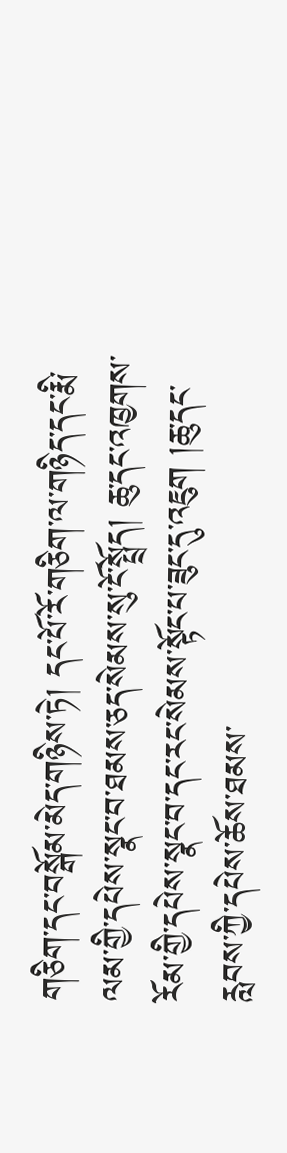གཅིག་དང་བསྒོམ་མེད་གཉིས་ཏེ། དང་པོ་རོ་གཅིག་ལ་གཉིད་དང་རྨི་ལམ་གྱི་དཔེས་སྣང་བ་ཐམས་ཅད་སེམས་སུ་ངོ་སྤྲོད། ཆུ་དང་འཁྱགས་རོམ་གྱི་དཔེས་སྣང་བ་དང་རང་སེམས་སྟོང་པ་ཟུང་དུ་འཇུག །ཆུ་དང་རླབས་ཀྱི་དཔེས་ཆོས་ཐམས་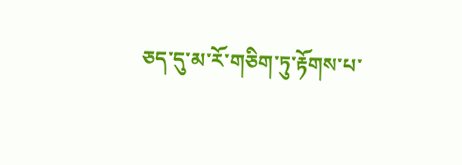ཅད་དུ་མ་རོ་གཅིག་ཏུ་རྟོགས་པ་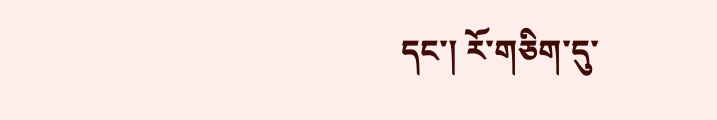དང་། རོ་གཅིག་དུ་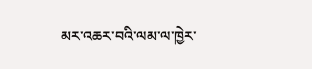མར་འཆར་བའི་ལམ་ལ་ཁྱེར་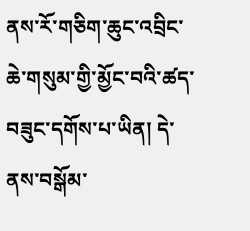ནས་རོ་གཅིག་ཆུང་འབྲིང་ཆེ་གསུམ་གྱི་མྱོང་བའི་ཚད་བཟུང་དགོས་པ་ཡིན། དེ་ནས་བསྒོམ་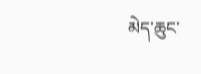མེད་ཆུང་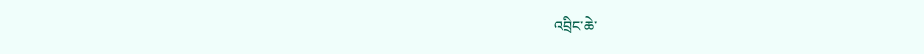འབྲིང་ཆེ་